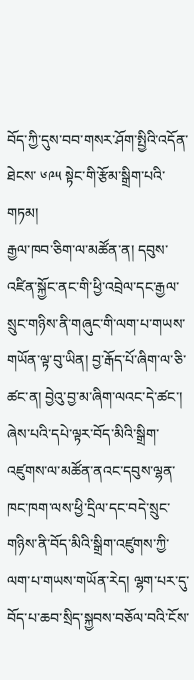བོད་ཀྱི་དུས་བབ་གསར་ཤོག་སྤྱིའི་འདོན་ཐེངས་ ༦༩༥ སྟེང་གི་རྩོམ་སྒྲིག་པའི་གཏམ།
རྒྱལ་ཁབ་ཅིག་ལ་མཚོན་ན། དབུས་འཛིན་སྐྱོང་ནང་གི་ཕྱི་འབྲེལ་དང་རྒྱལ་སྲུང་གཉིས་ནི་གཞུང་གི་ལག་པ་གཡས་གཡོན་ལྟ་བུ་ཡིན། བྱ་རྒོད་པོ་ཞིག་ལ་ཅི་ཚང་ན། བྱེའུ་བྱ་མ་ཞིག་ལའང་དེ་ཚང་། ཞེས་པའི་དཔེ་ལྟར་བོད་མིའི་སྒྲིག་འཛུགས་ལ་མཚོན་ནའང་དབུས་ལྷན་ཁང་ཁག་ལས་ཕྱི་དྲིལ་དང་བདེ་སྲུང་གཉིས་ནི་བོད་མིའི་སྒྲིག་འཛུགས་ཀྱི་ལག་པ་གཡས་གཡོན་རེད། ལྷག་པར་དུ་བོད་པ་ཆབ་སྲིད་སྐྱབས་བཅོལ་བའི་ངོས་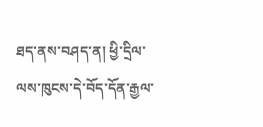ཐད་ནས་བཤད་ན། ཕྱི་དྲིལ་ལས་ཁུངས་དེ་བོད་དོན་རྒྱལ་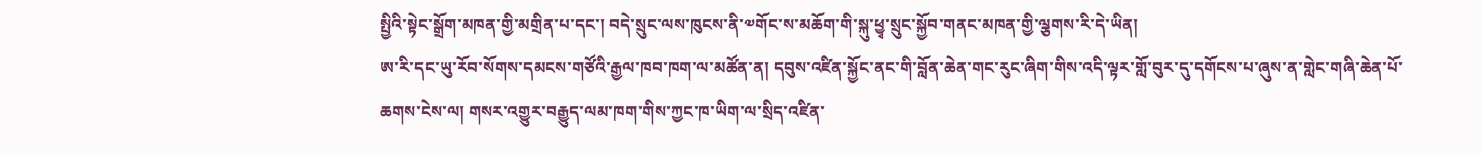སྤྱིའི་སྟེང་སྒྲོག་མཁན་གྱི་མགྲིན་པ་དང་། བདེ་སྲུང་ལས་ཁུངས་ནི་༧གོང་ས་མཆོག་གི་སྐུ་ཕྱྭ་སྲུང་སྐྱོབ་གནང་མཁན་གྱི་ལྕགས་རི་དེ་ཡིན།
ཨ་རི་དང་ཡུ་རོབ་སོགས་དམངས་གཙོའི་རྒྱལ་ཁབ་ཁག་ལ་མཚོན་ན། དབུས་འཛིན་སྐྱོང་ནང་གི་བློན་ཆེན་གང་རུང་ཞིག་གིས་འདི་ལྟར་གློ་བུར་དུ་དགོངས་པ་ཞུས་ན་གླེང་གཞི་ཆེན་པོ་ཆགས་ངེས་ལ། གསར་འགྱུར་བརྒྱུད་ལམ་ཁག་གིས་ཀྱང་ཁ་ཡིག་ལ་སྲིད་འཛིན་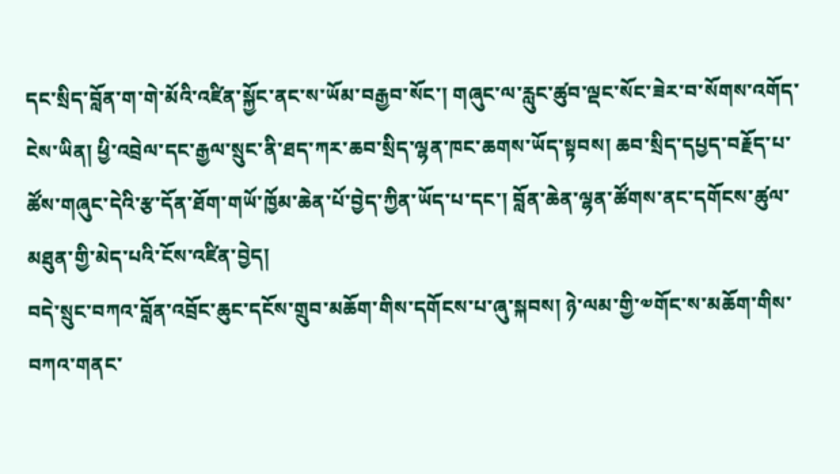དང་སྲིད་བློན་ག་གེ་མོའི་འཛིན་སྐྱོང་ནང་ས་ཡོམ་བརྒྱབ་སོང་། གཞུང་ལ་རླུང་ཚུབ་ལྡང་སོང་ཟེར་བ་སོགས་འགོད་ངེས་ཡིན། ཕྱི་འབྲེལ་དང་རྒྱལ་སྲུང་ནི་ཐད་ཀར་ཆབ་སྲིད་ལྷན་ཁང་ཆགས་ཡོད་སྟབས། ཆབ་སྲིད་དཔྱད་བརྗོད་པ་ཚོས་གཞུང་དེའི་རྩ་དོན་ཐོག་གཡོ་ཁྱོམ་ཆེན་པོ་བྱེད་ཀྱིན་ཡོད་པ་དང་། བློན་ཆེན་ལྷན་ཚོགས་ནང་དགོངས་ཚུལ་མཐུན་གྱི་མེད་པའི་ངོས་འཛིན་བྱེད།
བདེ་སྲུང་བཀའ་བློན་འབྲོང་ཆུང་དངོས་གྲུབ་མཆོག་གིས་དགོངས་པ་ཞུ་སྐབས། ཉེ་ལམ་གྱི་༧གོང་ས་མཆོག་གིས་བཀའ་གནང་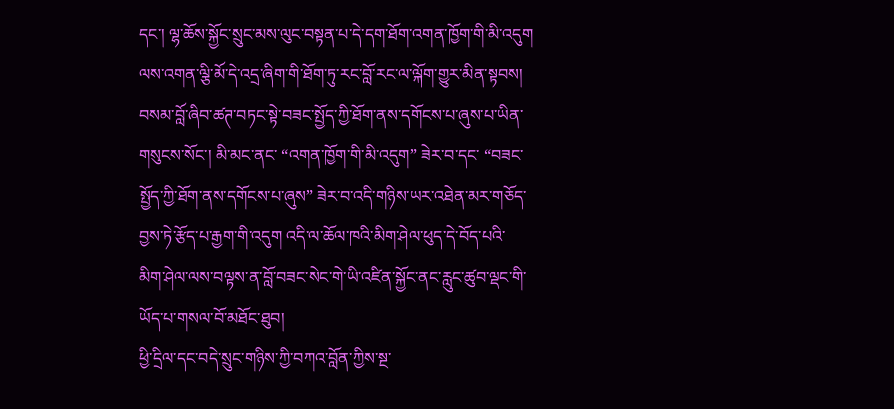དང་། ལྷ་ཆོས་སྐྱོང་སྲུང་མས་ལུང་བསྟན་པ་དེ་དག་ཐོག་འགན་ཁྱོག་གི་མི་འདུག ལས་འགན་ལྕི་མོ་དེ་འདྲ་ཞིག་གི་ཐོག་ཏུ་རང་བློ་རང་ལ་ལྐོག་གྱུར་མིན་སྟབས། བསམ་བློ་ཞིབ་ཚཊ་བཏང་སྟེ་བཟང་སྤྱོད་ཀྱི་ཐོག་ནས་དགོངས་པ་ཞུས་པ་ཡིན་གསུངས་སོང་། མི་མང་ནང་ “འགན་ཁྱོག་གི་མི་འདུག” ཟེར་བ་དང་ “བཟང་སྤྱོད་ཀྱི་ཐོག་ནས་དགོངས་པ་ཞུས” ཟེར་བ་འདི་གཉིས་ཡར་འཐེན་མར་གཅོད་བྱས་ཏེ་རྩོད་པ་རྒྱག་གི་འདུག འདི་ལ་ཆོལ་ཁའི་མིག་ཤེལ་ཕུད་དེ་བོད་པའི་མིག་ཤེལ་ལས་བལྟས་ན་བློ་བཟང་སེང་གེ་ཡི་འཛིན་སྐྱོང་ནང་རླུང་ཚུབ་ལྡང་གི་ཡོད་པ་གསལ་བོ་མཐོང་ཐུབ།
ཕྱི་དྲིལ་དང་བདེ་སྲུང་གཉིས་ཀྱི་བཀའ་བློན་ཀྱིས་སྔ་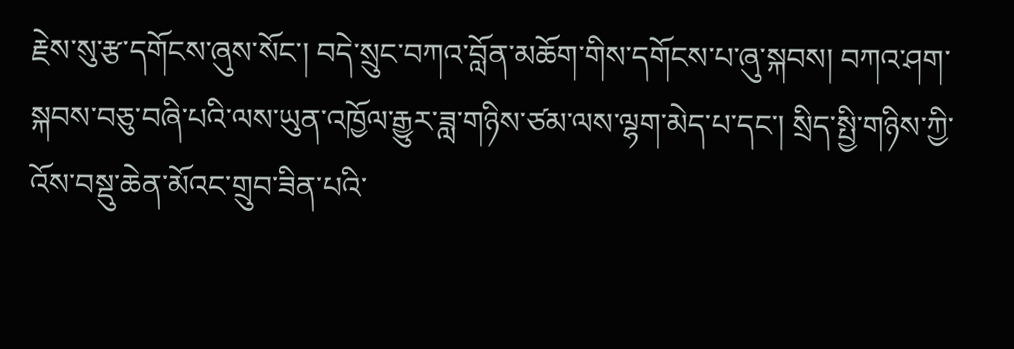རྗེས་སུ་རྩ་དགོངས་ཞུས་སོང་། བདེ་སྲུང་བཀའ་བློན་མཆོག་གིས་དགོངས་པ་ཞུ་སྐབས། བཀའ་ཤག་སྐབས་བཅུ་བཞི་པའི་ལས་ཡུན་འཁྱོལ་རྒྱུར་ཟླ་གཉིས་ཙམ་ལས་ལྷག་མེད་པ་དང་། སྲིད་སྤྱི་གཉིས་ཀྱི་འོས་བསྡུ་ཆེན་མོའང་གྲུབ་ཟིན་པའི་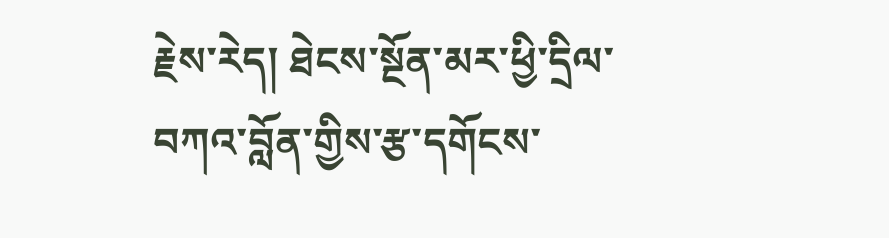རྗེས་རེད། ཐེངས་སྔོན་མར་ཕྱི་དྲིལ་བཀའ་བློན་གྱིས་རྩ་དགོངས་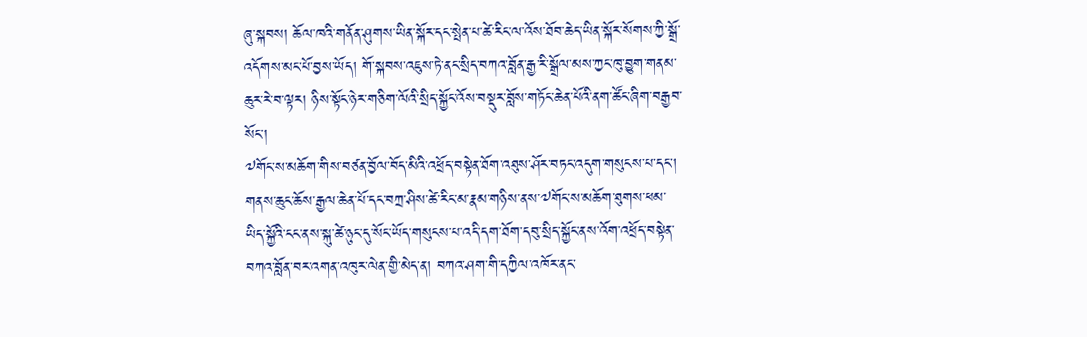ཞུ་སྐབས། ཆོལ་ཁའི་གནོན་ཤུགས་ཡིན་སྐོར་དང་སྤེན་པ་ཚེ་རིང་ལ་འོས་ཐོབ་ཆེད་ཡིན་སྐོར་སོགས་ཀྱི་སྒྲོ་འདོགས་མང་པོ་བྱས་ཡོད། གོ་སྐབས་འཇུས་ཏེ་ནང་སྲིད་བཀའ་བློན་རྒྱ་རི་སྒྲོལ་མས་ཀྱང་ཁུ་བྱུག་གནམ་ཆུར་རེ་བ་ལྟར། ཉིས་སྟོང་ཉེར་གཅིག་ལོའི་སྲིད་སྐྱོང་འོས་བསྡུར་བློས་གཏོང་ཆེན་པོའི་ནག་ཚོང་ཞིག་བརྒྱབ་སོང་།
༧གོང་ས་མཆོག་གིས་བཙན་བྱོལ་བོད་མིའི་འཕྲོད་བསྟེན་ཐོག་འཐུས་ཤོར་བཏང་འདུག་གསུངས་པ་དང་། གནས་ཆུང་ཆོས་རྒྱལ་ཆེན་པོ་དང་བཀྲ་ཤིས་ཚེ་རིང་མ་རྣམ་གཉིས་ནས་༧གོང་ས་མཆོག་ཐུགས་ཕམ་ཡིད་སྐྱོའི་ངང་ནས་སྐུ་ཚེ་ཉུང་དུ་སོང་ཡོད་གསུངས་པ་འདི་དག་ཐོག་དབུ་སྲིད་སྐྱོང་ནས་འོག་འཕྲོད་བསྟེན་བཀའ་བློན་བར་འགན་འཁུར་ལེན་གྱི་མེད་ན། བཀའ་ཤག་གི་དཀྱིལ་འཁོར་ནང་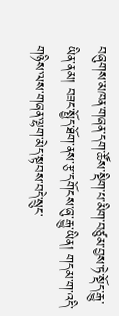བཞུགས་མཁན་གཞན་དག་ཚོས་སྡིག་པ་མིག་བཙུམ་བྱས་ཏེ་སྡོད་རྒྱུ་ཡིན་ནམ། བཟང་སྤྱོད་ཐོག་ནས་རྩ་དགོངས་ཞུ་རྒྱུ་ཡིན། གདམ་ག་འདི་གཉིས་ལས་གཞན་ལྷག་མེད་སྟབས་བདེ་སྲུང་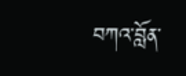བཀའ་བློན་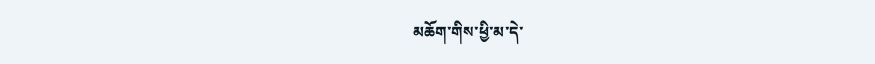མཆོག་གིས་ཕྱི་མ་དེ་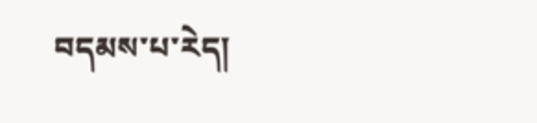བདམས་པ་རེད།